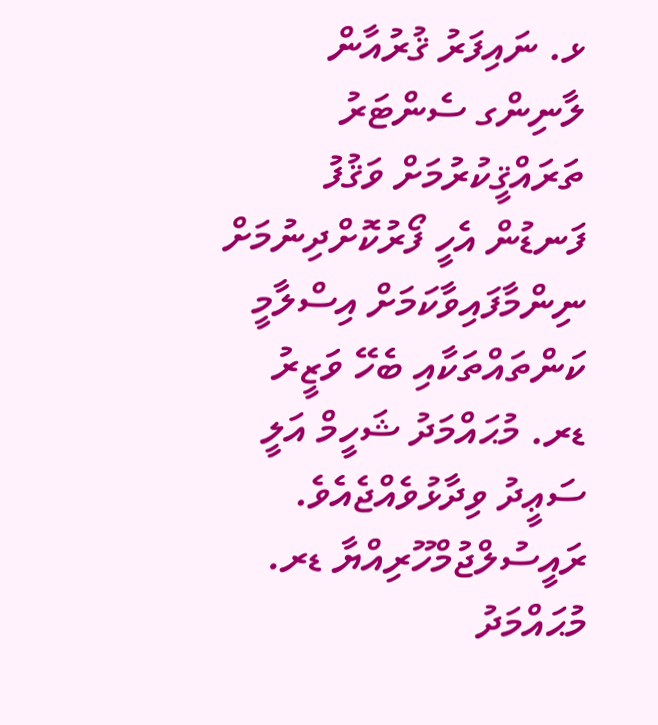ޅ. ނައިފަރު ޤުރުއާން ލާނިންގ ސެންޓަރު ތަރައްޤީކުރުމަށް ވަޤުފު ފަނޑުން އެހީ ފޯރުކޮށްދިނުމަށް ނިންމާފައިވާކަމަށް އިސްލާމީ ކަންތައްތަކާއި ބެހޭ ވަޒީރު ޑރ. މުޙައްމަދު ޝަހީމް އަލީ ސަޢީދު ވިދާޅުވެއްޖެއެވެ.
ރައީސުލްޖުމްހޫރިއްޔާ ޑރ. މުޙައްމަދު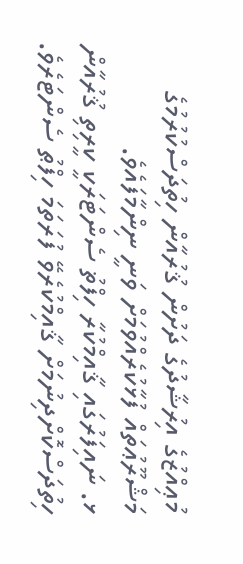މުޢިއްޒުގެ އިރުޝާދުގެ ދަށުން ޤުރުއާން ހިތުދަސްކުރުމުގެ މަޝްރޫޢުތައް ފުޅާކުރެއްވުމަށް ވަނީ ނިންމާފައެވެ.
ޅ. ނައިފަރުގައި ޤާއިމްކުރާ ހިފްޡު ސެންޓަރަކީ ކީރިތި ޤުރުއާން ހިތުދަސްކޮށްދިނުމަށް ޤާއިމްކުރެވޭ ފުރަތަމަ ހިފްޠު ސެންޓަރެވެ.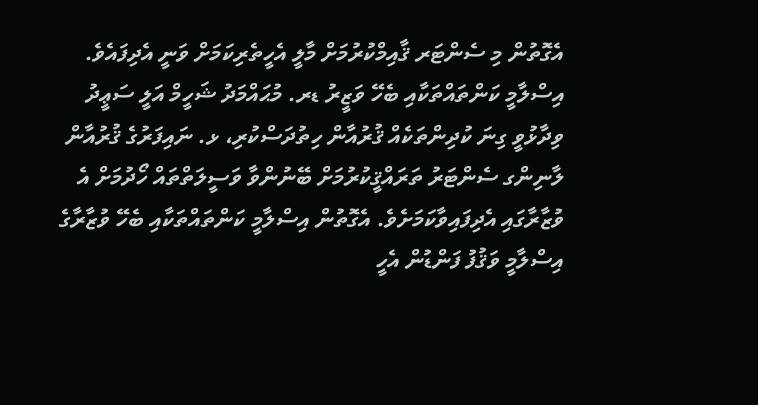އެގޮތުން މި ސެންޓަރ ޤާއިމްކުރުމަށް މާލީ އެހީތެރިކަމަށް ވަނީ އެދިފައެވެ.
އިސްލާމީ ކަންތައްތަކާއި ބެހޭ ވަޒީރު ޑރ. މުޙައްމަދު ޝަހީމް އަލީ ސަޢީދު ވިދާޅުވީ ގިނަ ކުދިންތަކެއް ޤުރުއާން ހިތުދަސްކުރި، ޅ. ނައިފަރުގެ ޤުރުއާން ލާނިންގ ސެންޓަރު ތަރައްޤީކުރުމަށް ބޭނުންވާ ވަސީލަތްތައް ހޯދުމަށް އެ ވުޒާރާގައި އެދިފައިވާކަމަށެވެ. އެގޮތުން އިސްލާމީ ކަންތައްތަކާއި ބެހޭ ވުޒާރާގެ އިސްލާމީ ވަޤުފު ފަންޑުން އެހީ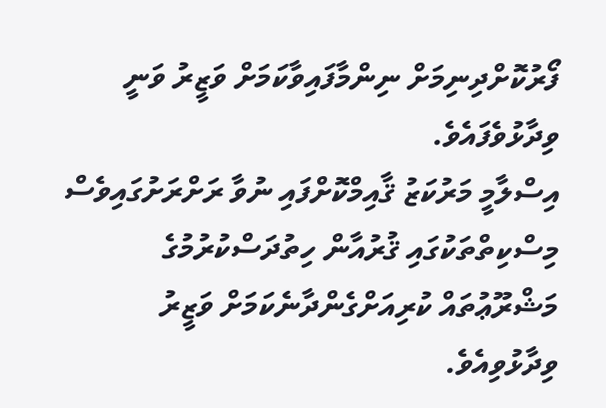ފޯރުކޮށްދިނިމަށް ނިންމާފައިވާކަމަށް ވަޒީރު ވަނީ ވިދާޅުވެފައެވެ.
އިސްލާމީ މަރުކަޒު ޤާއިމްކޮށްފައި ނުވާ ރަށްރަށުގައިވެސް މިސްކިތްތަކުގައި ޤުރުއާން ހިތުދަސްކުރުމުގެ މަޝްރޫޢުތައް ކުރިއަށްގެންދާނެކަމަށް ވަޒީރު ވިދާޅުވިއެވެ.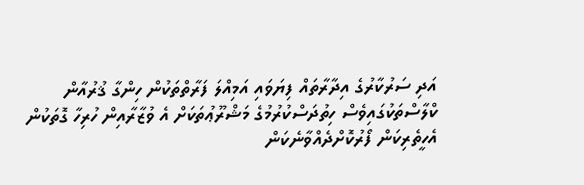އަދި ސަރުކާރުގެ އިދާރާތައް ފިޔަވައި އަމިއްލަ ފަރާތްތަކުން ހިންގާ ޤުރުއާން ކްލާސްތަކުގައިވެސް ހިތުދަސްކުރުމުގެ މަޝްރޫޢުތަކަށް އެ ވުޒާރާއިން ހުރިހާ ގޮތަކުން އެހީތެރިކަން ފޯރުކޮށްދެއްވާނެކަން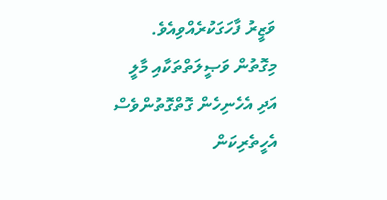ވަޒީރު ފާހަގަކުރެއްވިއެވެ.
މިގޮތުން ވަޞީލަތްތަކާއި މާލީ އަދި އެހެނިހެން ގޮތްގޮތުންވެސް އެހީތެރިކަން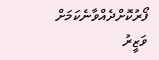ފޯރުކޮށްދެއްވާނެކަމަށް ވަޒީރު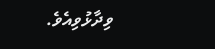ވިދާޅުވިއެވެ.